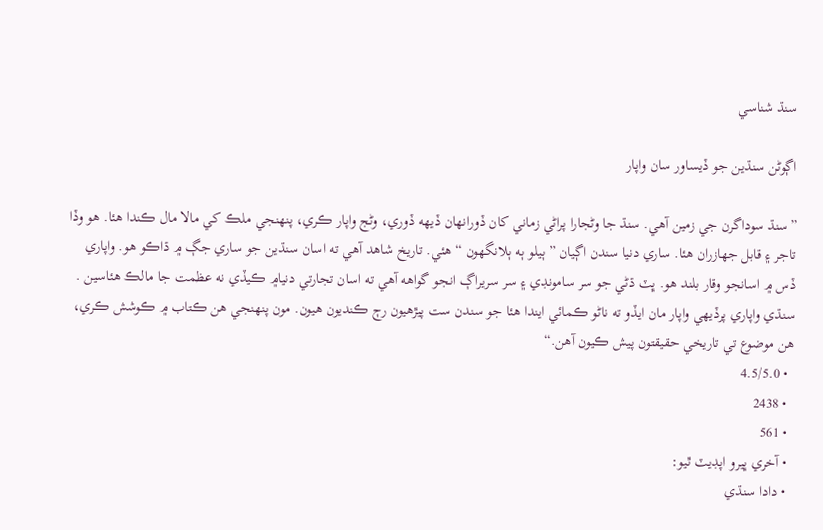سنڌ شناسي

اڳوڻن سنڌين جو ڏيساور سان واپار

”سنڌ سوداگرن جي زمين آهي. سنڌ جا وڻجارا پراڻي زماني کان ڏورانهان ڏيهه ڏوري، وڻج واپار ڪري، پنهنجي ملڪ کي مالا مال ڪندا هئا. هو وڏا تاجر ۽ قابل جهازران هئا. ساري دنيا سندن اڳيان ” ٻيلو ٻه ٻلانگهون “ هئي. تاريخ شاهد آهي ته اسان سنڌين جو ساري جڳ ۾ ڌاڪو هو. واپاري ڏس ۾ اسانجو وقار بلند هو. ڀٽ ڌڻي جو سر سامونڊي ۽ سر سريراڳ انجو گواهه آهي ته اسان تجارتي دنيا۾ ڪيڏي نه عظمت جا مالڪ هئاسين . سنڌي واپاري پرڏيهي واپار مان ايڏو ته ناڻو ڪمائي ايندا هئا جو سندن ست پيڙهيون رڄ ڪنديون هيون. مون پنهنجي هن ڪتاب ۾ ڪوشش ڪري، هن موضوع تي تاريخي حقيقتون پيش ڪيون آهن.“
  • 4.5/5.0
  • 2438
  • 561
  • آخري ڀيرو اپڊيٽ ٿيو:
  • دادا سنڌي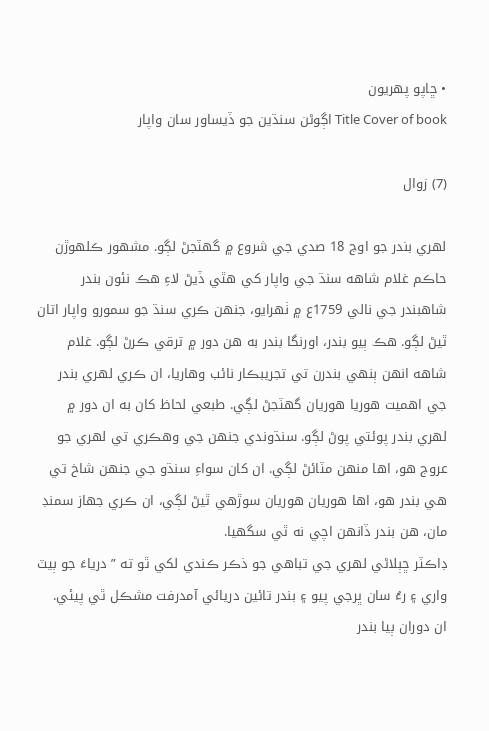• ڇاپو پھريون
Title Cover of book اڳوڻن سنڌين جو ڏيساور سان واپار

(7) زوال

لهري بندر جو اوج 18 صدي جي شروع ۾ گهٽجڻ لڳو. مشهور ڪلهوڙن حاڪم غلام شاهه سنڌ جي واپار کي هٿي ڏيڻ لاءِ هڪ نئون بندر شاهبندر جي نالي 1759ع ۾ ٺهرايو، جنهن ڪري سنڌ جو سمورو واپار اتان ٿيڻ لڳو. هڪ ٻيو بندر، اورنگا بندر به هن دور ۾ ترقي ڪرڻ لڳو. غلام شاهه انهن ٻنهي بندرن تي تجريبڪار نائب وهاريا، ان ڪري لهري بندر جي اهميت هوريا هوريان گهٽجڻ لڳي. طبعي لحاظ کان به ان دور ۾ لهري بندر پوئتي پوڻ لڳو. سنڌوندي جنهن جي وهڪري تي لهري جو عروج هو، اها منهن مٽائڻ لڳي. ان کان سواءِ سنڌو جي جنهن شاخ تي هي بندر هو، اها هوريان هوريان سوڙهي ٿيڻ لڳي، ان ڪري جهاز سمنڊ مان، هن بندر ڏانهن اچي نه ٿي سگهيا.
ڊاڪٽر ڇٻلاڻي لهري جي تباهي جو ذڪر ڪندي لکي ٿو ته ” درياءَ جو ٻيٽ واري ۽ رءُ سان ڀرجي پيو ۽ بندر تائين دريائي آمدرفت مشڪل ٿي پيئي. ان دوران ٻيا بندر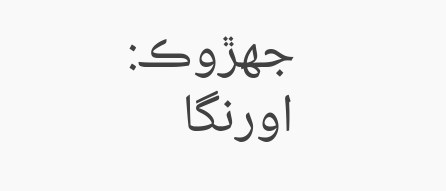جهڙوڪ: اورنگا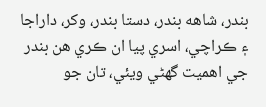بندر، شاهه بندر، دستا بندر، وکر، داراجا ۽ ڪراچي، اسري پيا ان ڪري هن بندر جي اهميت گهڻي ويئي، تان جو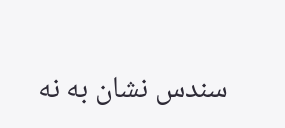سندس نشان به نه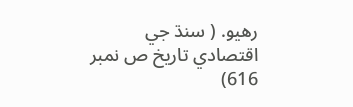رهيو. ( سنڌ جي اقتصادي تاريخ ص نمبر 616)